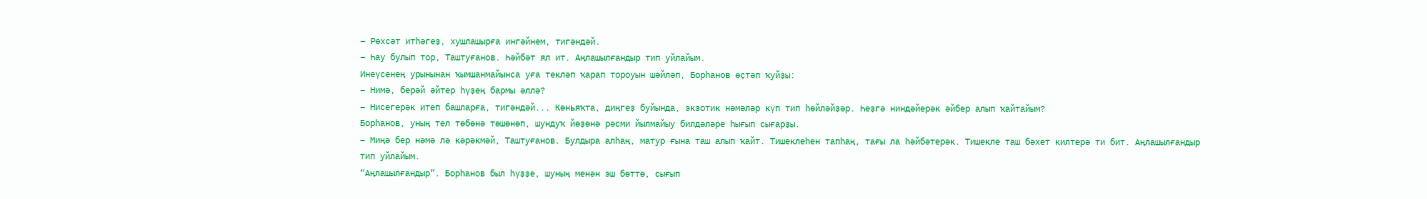– Рөхсәт итһәгеҙ, хушлашырға ингәйнем, тигәндәй.
– Һау булып тор, Таштуғанов. Һәйбәт ял ит. Аңлашылғандыр тип уйлайым.
Инеүсенең урынынан ҡымшанмайынса уға текләп ҡарап тороуын шәйләп, Борһанов өҫтәп ҡуйҙы:
– Нимә, берәй әйтер һүҙең бармы әллә?
– Нисегерәк итеп башларға, тигәндәй... Көньяҡта, диңгеҙ буйында, экзотик нәмәләр күп тип һөйләйҙәр. Һеҙгә ниндәйерәк әйбер алып ҡайтайым?
Борһанов, уның тел төбөнә төшөнөп, шундуҡ йөҙөнә рәсми йылмайыу билдәләре һығып сығарҙы.
– Миңә бер нәмә лә кәрәкмәй, Таштуғанов. Булдыра алһаң, матур ғына таш алып ҡайт. Тишеклеһен тапһаң, тағы ла һәйбәтерәк. Тишекле таш бәхет килтерә ти бит. Аңлашылғандыр тип уйлайым.
“Аңлашылғандыр”. Борһанов был һүҙҙе, шуның менән эш бөттө, сығып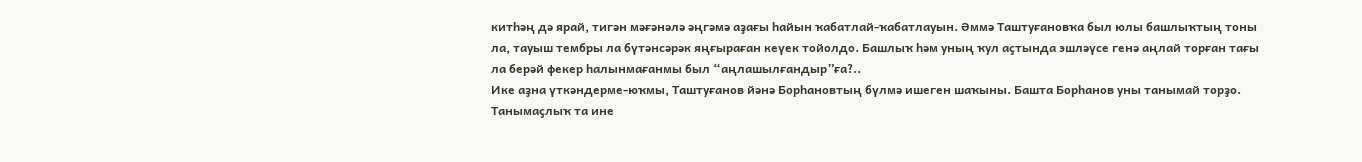китһәң дә ярай, тигән мәғәнәлә әңгәмә аҙағы һайын ҡабатлай-ҡабатлауын. Әммә Таштуғановҡа был юлы башлыҡтың тоны ла, тауыш тембры ла бүтәнсәрәк яңғыраған кеүек тойолдо. Башлыҡ һәм уның ҡул аҫтында эшләүсе генә аңлай торған тағы ла берәй фекер һалынмағанмы был “аңлашылғандыр”ға?..
Ике аҙна үткәндерме-юҡмы, Таштуғанов йәнә Борһановтың бүлмә ишеген шаҡыны. Башта Борһанов уны танымай торҙо. Танымаҫлыҡ та ине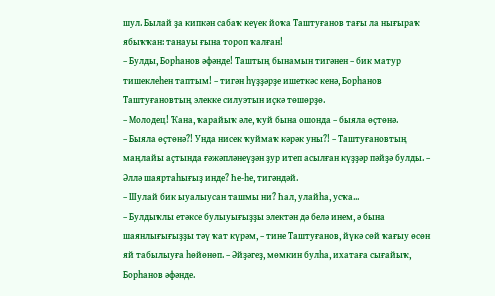шул. Былай ҙа кипкән сабаҡ кеүек йоҡа Таштуғанов тағы ла нығыраҡ ябыҡҡан: танауы ғына тороп ҡалған!
– Булды, Борһанов әфәнде! Таштың бынамын тигәнен – бик матур тишеклеһен таптым! – тигән һүҙҙәрҙе ишеткәс кенә, Борһанов Таштуғановтың элекке силуэтын иҫкә төшөрҙө.
– Молодец! Ҡана, ҡарайыҡ әле, ҡуй бына ошонда – быяла өҫтөнә.
– Быяла өҫтөнә?! Унда нисек ҡуймаҡ кәрәк уны?! – Таштуғановтың маңлайы аҫтында ғәжәпләнеүҙән ҙур итеп асылған күҙҙәр пәйҙә булды. – Әллә шаяртаһығыҙ инде? Һе-һе, тигәндәй.
– Шулай бик ыуалыусан ташмы ни? Һал, улайһа, усҡа...
– Булдыҡлы етәксе булыуығыҙҙы электән дә белә инем, ә бына шаянлығығыҙҙы тәү ҡат күрәм, – тине Таштуғанов, йүкә сөй ҡағыу өсөн яй табылыуға һөйөнөп. – Әйҙәгеҙ, мөмкин булһа, ихатаға сығайыҡ, Борһанов әфәнде.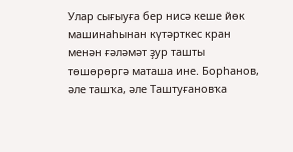Улар сығыуға бер нисә кеше йөк машинаһынан күтәрткес кран менән ғәләмәт ҙур ташты төшөрөргә маташа ине. Борһанов, әле ташҡа, әле Таштуғановҡа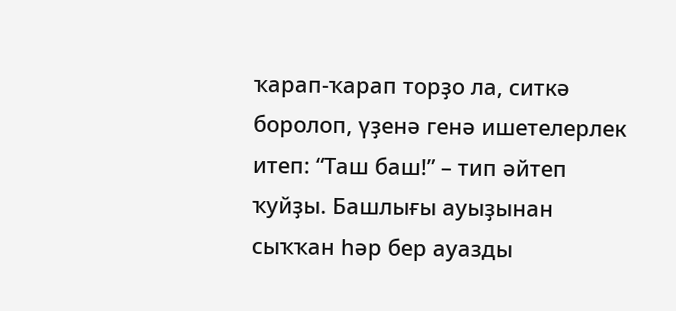ҡарап-ҡарап торҙо ла, ситкә боролоп, үҙенә генә ишетелерлек итеп: “Таш баш!” – тип әйтеп ҡуйҙы. Башлығы ауыҙынан сыҡҡан һәр бер ауазды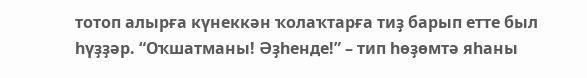тотоп алырға күнеккән ҡолаҡтарға тиҙ барып етте был һүҙҙәр. “Оҡшатманы! Әҙһенде!” – тип һөҙөмтә яһаны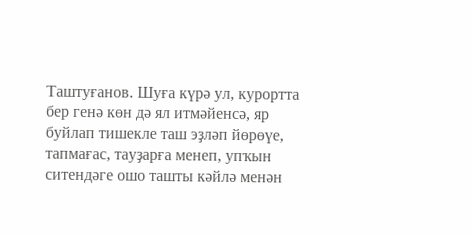Таштуғанов. Шуға күрә ул, курортта бер генә көн дә ял итмәйенсә, яр буйлап тишекле таш эҙләп йөрөүе, тапмағас, тауҙарға менеп, упҡын ситендәге ошо ташты кәйлә менән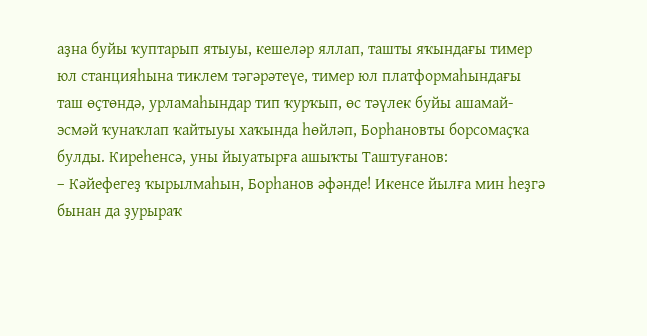аҙна буйы ҡуптарып ятыуы, кешеләр яллап, ташты яҡындағы тимер юл станцияһына тиклем тәгәрәтеүе, тимер юл платформаһындағы таш өҫтөндә, урламаһындар тип ҡурҡып, өс тәүлек буйы ашамай-эсмәй ҡунаҡлап ҡайтыуы хаҡында һөйләп, Борһановты борсомаҫҡа булды. Киреһенсә, уны йыуатырға ашыҡты Таштуғанов:
– Кәйефегеҙ ҡырылмаһын, Борһанов әфәнде! Икенсе йылға мин һеҙгә бынан да ҙурыраҡ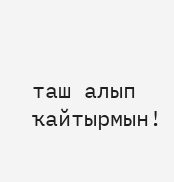таш алып ҡайтырмын!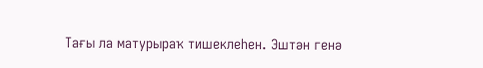Тағы ла матурыраҡ тишеклеһен. Эштән генә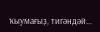ҡыумағыҙ, тигәндәй...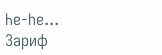Һе-һе...
Зариф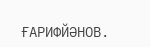ҒАРИФЙӘНОВ.